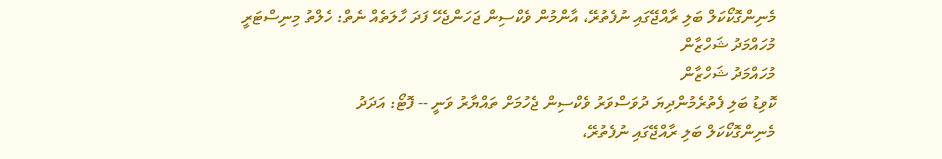މެނިންގޮކޯކަލް ބަލި ރާއްޖޭގައި ނުފެތުރޭ، އާންމުން ވެކްސިން ޖަހަންޖެހޭ ފަދަ ހާލަތެއް ނެތް: ހެލްތު މިނިސްޓަރީ
މުހައްމަދު ޝަހްޒާން
މުހައްމަދު ޝަހްޒާން
ކޮވިޑު ބަލި ފެތުރެމުންދިޔަ ދުވަސްވަރު ވެކްސިން ޖެހުމަށް ތައްޔާރު ވަނީ -- ފޮޓޯ: އަދަދު
މެނިންގޮކޯކަލް ބަލި ރާއްޖޭގައި ނުފެތުރޭ،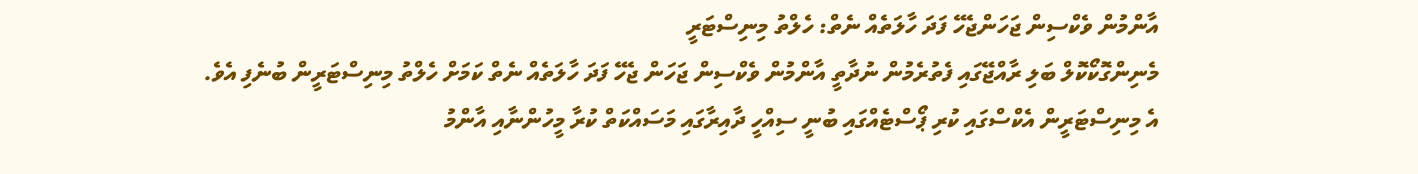އާންމުން ވެކްސިން ޖަހަންޖެހޭ ފަދަ ހާލަތެއް ނެތް: ހެލްތު މިނިސްޓަރީ
މެނިންގޮކޯކޮލް ބަލި ރާއްޖޭގައި ފެތުރެމުން ނުދާތީ އާންމުން ވެކްސިން ޖަހަން ޖެހޭ ފަދަ ހާލަތެއް ނެތް ކަމަށް ހެލްތު މިނިސްޓަރީން ބުނެފި އެވެ.
އެ މިނިސްޓަރީން އެކްސްގައި ކުރި ޕޯސްޓެއްގައި ބުނީ ސިއްހީ ދާއިރާގައި މަސައްކަތް ކުރާ މީހުންނާއި އާންމު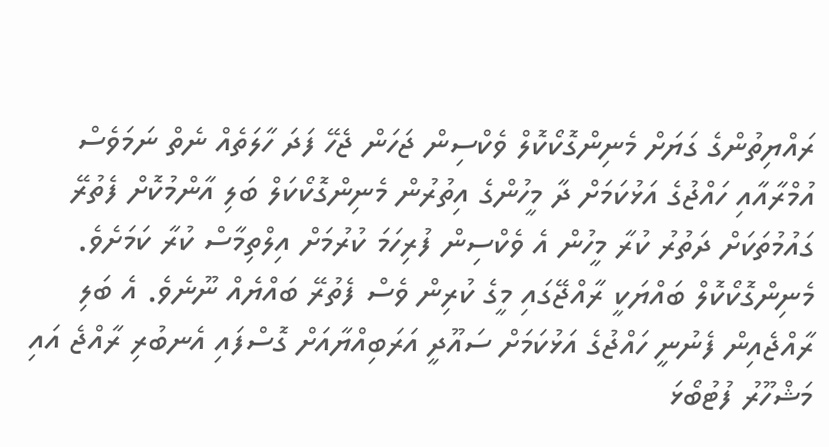ރައްޔިތުންގެ ގަޔަށް މެނިންގޮކޯކޮލް ވެކްސިން ޖަހަން ޖެހޭ ފަދަ ހާލަތެއް ނެތް ނަމަވެސް އުމްރާއާއި ހައްޖުގެ އަޅުކަމަށް ދާ މީހުންގެ އިތުރުން މެނިންގޮކޯކަލް ބަލި އާންމުކޮށް ފެތުރޭ ގައުމުތަކަށް ދަތުރު ކުރާ މީހުން އެ ވެކްސިން ފުރިހަމަ ކުރުމަށް އިލްތިމާސް ކުރާ ކަމަށެވެ.
މެނިންގޮކޯކޮލް ބައްޔަކީ ރާއްޖޭގައި މީގެ ކުރިން ވެސް ފެތުރޭ ބައްޔެއް ނޫނެވެ. އެ ބަލި ރާއްޖެއިން ފެނުނީ ހައްޖުގެ އަޅުކަމަށް ސައޫދީ އަރަބިއްޔާއަށް ގޮސްފައި އެނބުރި ރާއްޖެ އައި މަޝްހޫރު ފުޓުބޯޅަ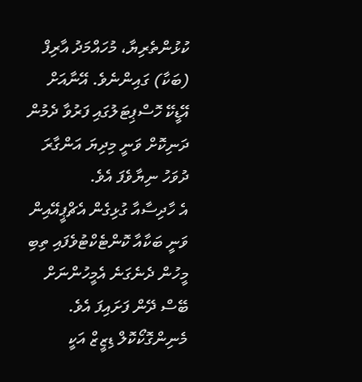ކުޅުންތެރިޔާ، މުހައްމަދު އާރިފް (ބަކާ) ގައިންނެވެ. އޭނާއަށް އޭޑީކޭ ހޮސްޕިޓަލުގައި ފަރުވާ ދެމުން ދަނިކޮށް ވަނީ މިދިޔަ އަންގާރަ ދުވަހު ނިޔާވެފަ އެވެ.
އެ ހާދިސާއާ ގުޅިގެން އެޗްޕީއޭއިން ވަނީ ބަކާއާ ކޮންޓެކްޓުވެފައި ތިބި މީހުން ދެނެގަނެ އެމީހުންނަށް ބޭސް ދޭން ފަށައިފަ އެވެ.
މެނިންގޮކޯކޮލް ޑިޒީޒް އަކީ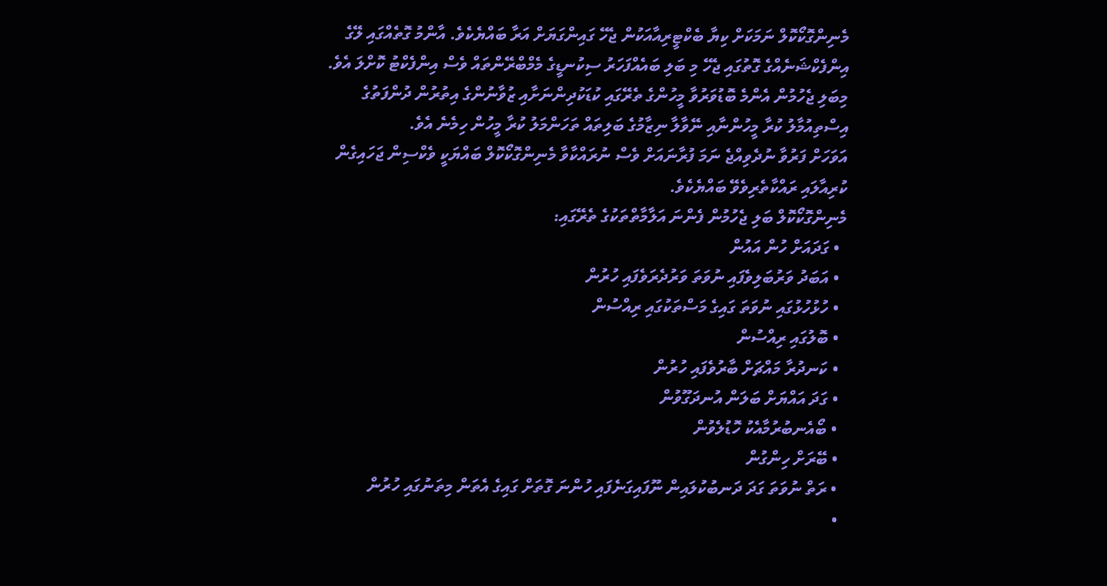މެނިންގޮކޯކޮލް ނަމަކަށް ކިޔާ ބެކްޓީރިއާއަކުން ޖެހޭ ގައިންގަޔަށް އަރާ ބައްޔެކެވެ. އާންމު ގޮތެއްގައި ލޭގެ އިންފެކްޝަނެއްގެ ގޮތުގައި ޖެހޭ މި ބަލި ބައެއްފަހަރު ސިކުނޑީގެ މެމްބްރޭންތައް ވެސް އިންފެކްޓު ކޮށްލަ އެވެ.
މިބަލި ޖެހުމުން އެންމެ ބޮޑުވަރުވާ މީހުންގެ ތެރޭގައި ކުޑަކުދިންނަށާއި ޒުވާނުންގެ އިތުރުން ދުންފަތުގެ އިސްތިއުމާލު ކުރާ މީހުންނާއި ނޭވާލާ ނިޒާމުގެ ބަލިތައް ތަހަންމަލު ކުރާ މީހުން ހިމެނެ އެވެ.
އަވަހަށް ފަރުވާ ނުދެވިއްޖެ ނަމަ ފުރާނައަށް ވެސް ނުރައްކާވާ މެނިންގޮކޯކޮލް ބައްޔަކީ ވެކްސިން ޖަހައިގެން ކުރިއާލައި ރައްކާތެރިވެވޭ ބައްޔެކެވެ.
މެނިންގޮކޯކޮލް ބަލި ޖެހުމުން ފެންނަ އަލާމާތްތަކުގެ ތެރޭގައި:
  • ގަދައަށް ހުން އައުން
  • އަބަދު ވަރުބަލިވެފައި ނުވަތަ ވަރުދެރަވެފައި ހުރުން
  • ހުޅުހުޅުގައި ނުވަތަ ގައިގެ މަސްތަކުގައި ރިއްސުން
  • ބޮލުގައި ރިއްސުން
  • ކަނދުރާ މައްޗަށް ބާރުވެފައި ހުރުން
  • ގަދަ އައްޔަށް ބަލަން އުނދަގޫވުން
  • ބޯއެނބުރުމާއެކު ހޮޑުލެވުން
  • ބޭރަށް ހިންގުން
  • ރަތް ނުވަތަ ގަދަ ދަނބުކުލައިން ނޫފައިގަނެފައި ހުންނަ ގޮތަށް ގައިގެ އެތަން މިތަނުގައި ހުރުން
  •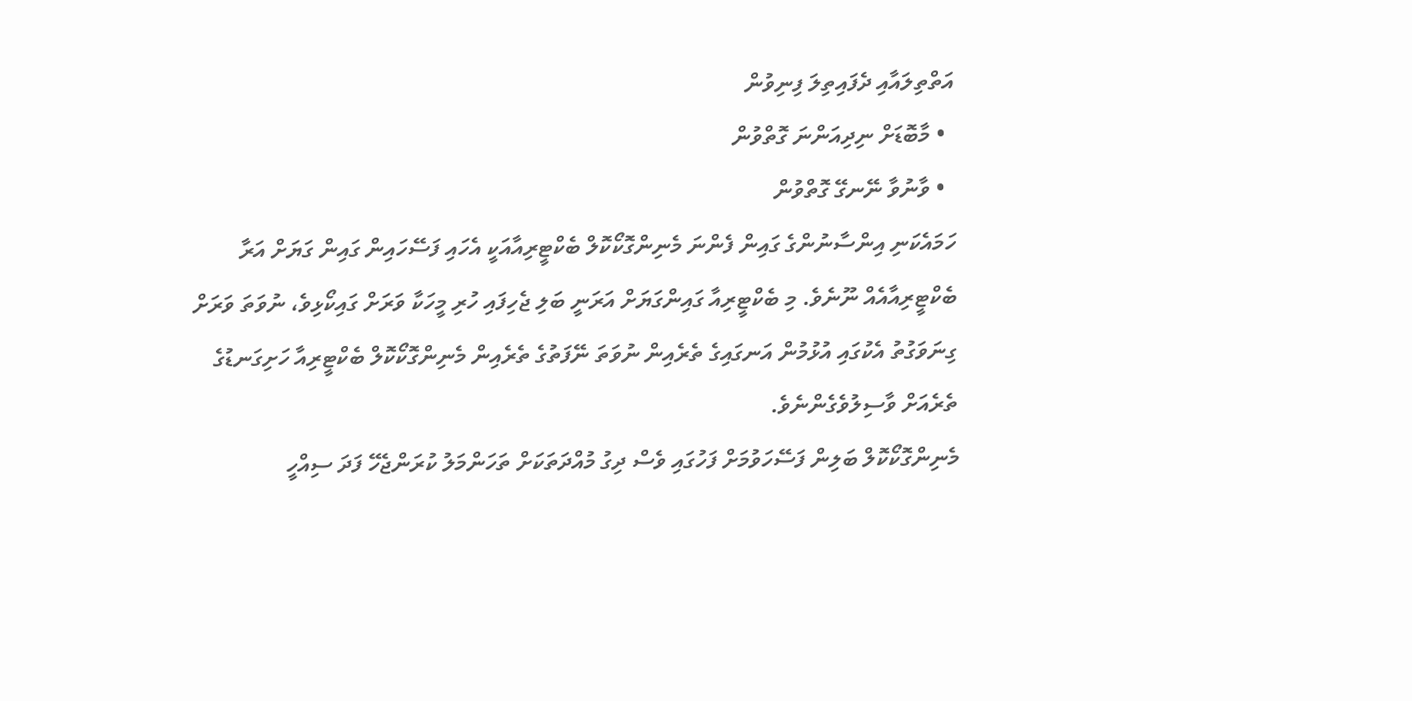އަތްތިލައާއި ދެފައިތިލަ ފިނިވުން
  • މާބޮޑަށް ނިދިއަންނަ ގޮތްވުން
  • ވާނުވާ ނޭނގޭ ގޮތްވުން
ހަމައެކަނި އިންސާނުންގެ ގައިން ފެންނަ މެނިންގޮކޯކޮލް ބެކްޓީރިއާއަކީ އެހައި ފަސޭހައިން ގައިން ގަޔަށް އަރާ ބެކްޓީރިއާއެއް ނޫނެވެ. މި ބެކްޓީރިއާ ގައިންގަޔަށް އަރަނީ ބަލި ޖެހިފައި ހުރި މީހަކާ ވަރަށް ގައިކޯޅިވެ، ނުވަތަ ވަރަށް ގިނަވަގުތު އެކުގައި އުޅުމުން އަނގައިގެ ތެރެއިން ނުވަތަ ނޭފަތުގެ ތެރެއިން މެނިންގޮކޯކޮލް ބެކްޓީރިއާ ހަށިގަނޑުގެ ތެރެއަށް ވާސިލުވެގެންނެވެ.
މެނިންގޮކޯކޮލް ބަލިން ފަސޭހަވުމަށް ފަހުގައި ވެސް ދިގު މުއްދަތަކަށް ތަހަންމަލު ކުރަންޖެހޭ ފަދަ ސިއްހީ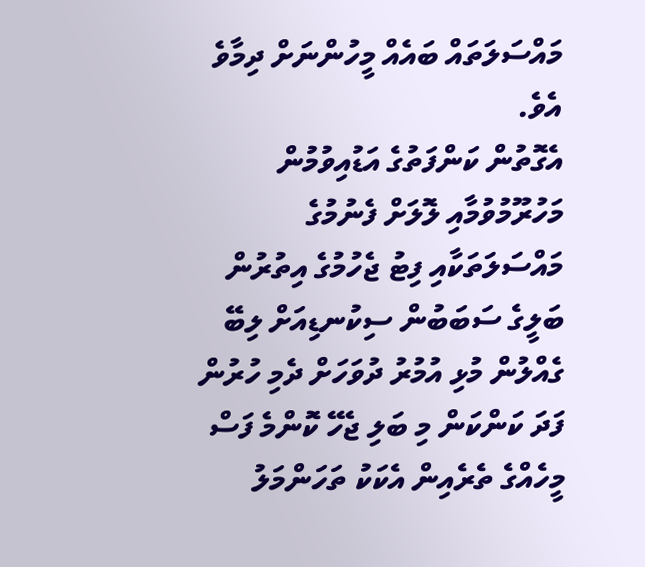މައްސަލަތައް ބައެއް މީހުންނަށް ދިމާވެ އެވެ.
އެގޮތުން ކަންފަތުގެ އަޑުއިވުމުން މަހުރޫމުވުމާއި ލޮލަށް ފެނުމުގެ މައްސަލަތަކާއި ފިޓު ޖެހުމުގެ އިތުރުން ބަލީގެ ސަބަބުން ސިކުނޑިއަށް ލިބޭ ގެއްލުން މުޅި އުމުރު ދުވަހަށް ދެމި ހުރުން ފަދަ ކަންކަން މި ބަލި ޖެހޭ ކޮންމެ ފަސް މީހެއްގެ ތެރެއިން އެކަކު ތަހަންމަލު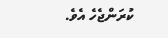ކުރަންޖެހެ އެވެ.